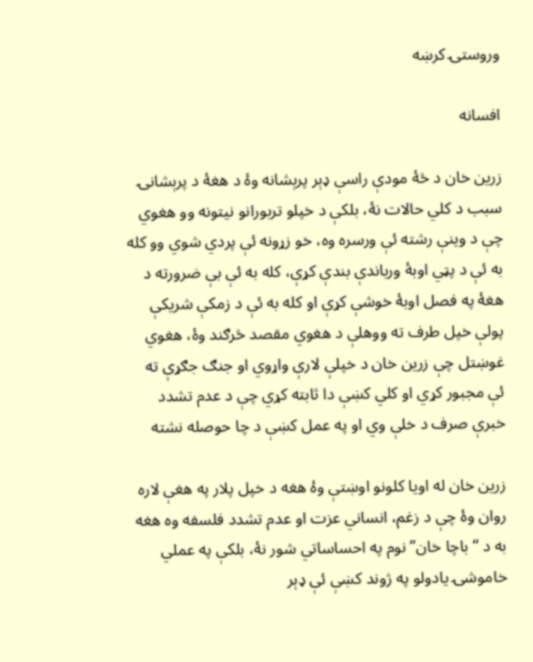وروستۍ کرښه

افسانه

زرين خان د څۀ مودې راسې ډېر پرېشانه وۀ د هغۀ د پرېشانۍ سبب د کلي حالات نۀ، بلکې د خپلو تربورانو نيتونه وو هغوي چې د وينې رشته ئې ورسره وه، خو زړونه ئې پردي شوي وو کله به ئې د پټي اوبۀ ورباندې بندې کړې، کله به ئې بې‌ ضرورته د هغۀ په فصل اوبۀ خوشې کړې او کله به ئې د زمکې شريکې پولې خپل طرف ته ووهلې د هغوي مقصد څرګند وۀ، هغوي غوښتل چې زرين خان د خپلې لارې واړوي او جنګ جګړې ته ئې مجبور کړي او کلي کښې دا ثابته کړي چې د عدم تشدد خبرې صرف د خلې وي او په عمل کښې د چا حوصله نشته

زرين خان له اويا کلونو اوښتې وۀ هغه د خپل پلار په هغې لاره روان وۀ چې د زغم، انساني عزت او عدم تشدد فلسفه وه هغه به د “باچا خان” نوم په احساساتي شور نۀ، بلکې په عملي خاموشۍ يادولو په ژوند کښې ئې ډېر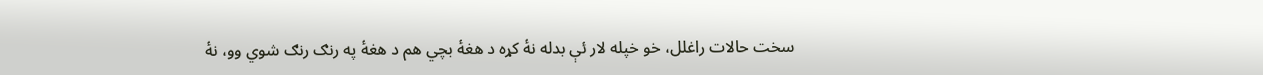سخت حالات راغلل، خو خپله لار ئې بدله نۀ کړه د هغۀ بچي هم د هغۀ په رنګ رنګ شوي وو، نۀ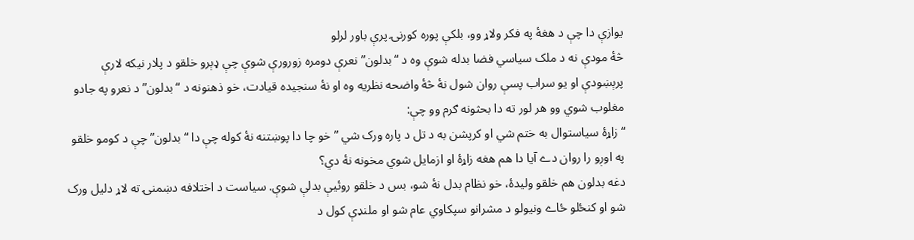يوازې دا چې د هغۀ په فکر ولاړ وو، بلکې پوره کورنۍ پرې باور لرلو
څۀ مودې نه د ملک سياسي فضا بدله شوې وه د “بدلون” نعرې دومره زورورې شوې چې ډېرو خلقو د پلار نيکه لارې پرېښودې او يو سراب پسې روان شول نۀ څۀ واضحه نظريه وه او نۀ سنجيده قيادت، خو ذهنونه د “بدلون” د نعرو په جادو مغلوب شوي وو هر لور ته دا بحثونه ګرم وو چې:
“زاړۀ سياستوال به ختم شي او کرپشن به د تل د پاره ورک شي ” خو چا دا پوښتنه نۀ کوله چې دا “بدلون” چې د کومو خلقو په اوږو را روان دے آیا دا هم هغه زاړۀ او ازمايل شوي مخونه نۀ دي؟
دغه بدلون هم خلقو وليدۀ، خو نظام بدل نۀ شو، بس د خلقو روئيې بدلې شوې. سياست د اختلافه دښمنۍ ته لاړ دليل ورک شو او کنځلو ځاے ونيولو د مشرانو سپکاوي عام شو او ملنډې کول د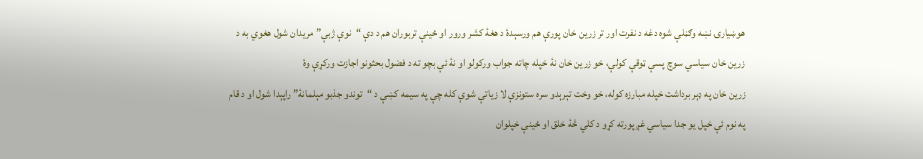هوښيارۍ نښه وګڼلې شوه دغه د نفرت اور تر زرين خان پورې هم ورسېدۀ د هغۀ کشر ورور او ځينې تربوران هم د دې “نوې ژبې” مريدان شول هغوي به د زرين خان سياسي سوچ پسې ټوقې کولې، خو زرين خان نۀ خپله چاته جواب ورکولو او نۀ ئې بچو ته د فضول بحثونو اجازت ورکړې وۀ
زرين خان په ډېر برداشت خپله مبارزه کوله، خو وخت تېرېدو سره ستونزې لا زياتې شوې کله چې په سيمه کښې د “توندو جذبو مېلمانۀ” راپېدا شول او د قام په نوم ئې خپل یو جدا سیاسي غږ پورته کړو د کلي څۀ خلق او ځينې خپلوان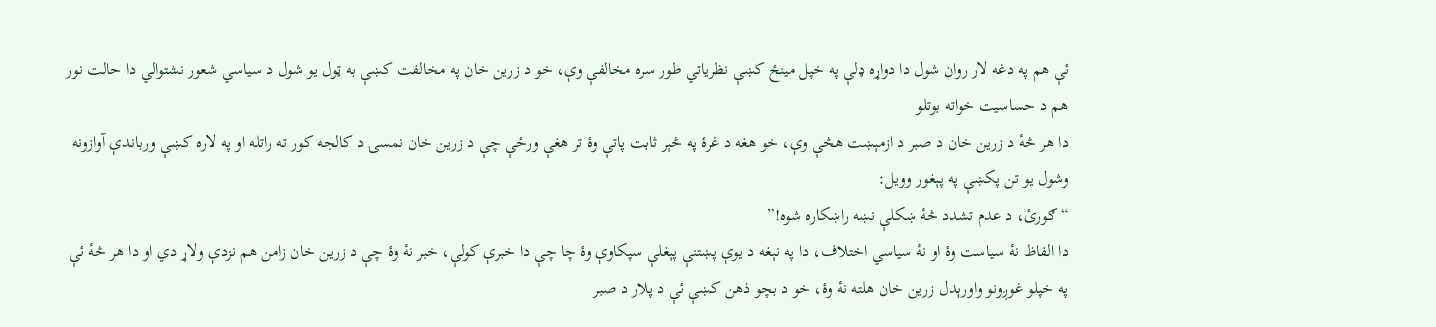ئې هم په دغه لار روان شول دا دواړه ډلې په خپل مینځ کښې نظرياتي طور سره مخالفې وې، خو د زرين خان په مخالفت کښې به ټول يو شول د سياسي شعور نشتوالي دا حالت نور هم د حساسيت خواته بوتلو
دا هر څهٔ د زرين خان د صبر د ازمېښت هڅې وې، خو هغه د غرۀ په څېر ثابت پاتې وۀ تر هغې ورځې چې د زرين خان نمسۍ د کالجه کور ته راتله او په لاره کښې ورباندې آوازونه وشول يو تن پکښې په پېغور وويل:
“ګورئ، د عدم تشدد څۀ ښکلې نښه راښکاره شوه!”
دا الفاظ نۀ سياست وۀ او نۀ سياسي اختلاف، دا په نېغه د يوې پښتنې پېغلې سپکاوې وۀ چا چې دا خبرې کولې، خبر نۀ وۀ چې د زرين خان زامن هم نزدې ولاړ دي او دا هر څهٔ ئې په خپلو غوږونو واورېدل زرين خان هلته نۀ وۀ، خو د بچو ذهن کښې ئې د پلار د صبر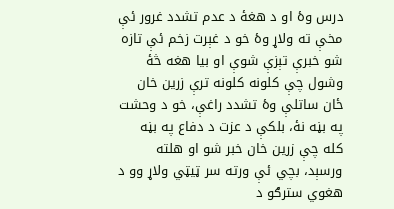درس وۀ او د هغۀ د عدم تشدد غرور ئې مخې ته ولاړ وۀ خو د غېرت زخم ئې تازه شو خبرې تېزې شوې او بيا هغه څۀ وشول چې کلونه کلونه ترې زرين خان ځان ساتلې وۀ تشدد راغې، خو د وحشت په بڼه نۀ، بلکې د عزت د دفاع په بڼه
کله چې زرين خان خبر شو او هلته ورسېد، بچي ئې ورته سر ټيټي ولاړ وو د هغوي سترګو د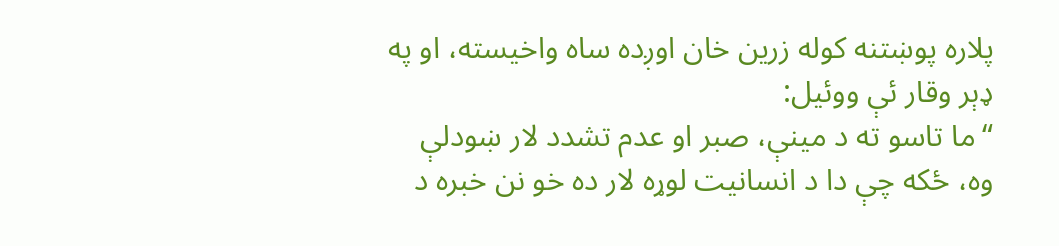پلاره پوښتنه کوله زرين خان اوږده ساه واخيسته، او په ډېر وقار ئې ووئيل:
“ما تاسو ته د مينې، صبر او عدم تشدد لار ښودلې وه، ځکه چې دا د انسانيت لوړه لار ده خو نن خبره د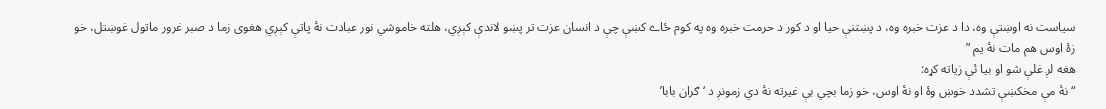سياست نه اوښتې وه، دا د عزت خبره وه، د پښتنې حيا او د کور د حرمت خبره وه په کوم ځاے کښې چې د انسان عزت تر پښو لاندې کېږي، هلته خاموشي نور عبادت نۀ پاتې کېږي هغوی زما د صبر غرور ماتول غوښتل، خو زۀ اوس هم مات نۀ يم ”
هغه لږ غلې شو او بيا ئې زياته کړه:
“نۀ مې مخکښې تشدد خوښ وۀ او نۀ اوس، خو زما بچي بې‌ غيرته نۀ دي زمونږ د ‘ګران بابا’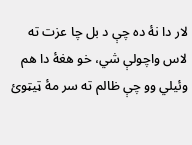لار دا نۀ ده چې د بل چا عزت ته لاس واچولې شي، خو هغۀ دا هم وئيلي وو چې ظالم ته سر مۀ ټيټوئ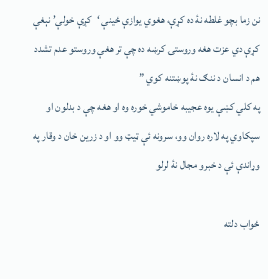نن زما بچو غلطه نۀ ده کړې، هغوي يوازې ځينې ‘کږې خولې’ نېغې کړې دي عزت هغه وروستۍ کرښه ده چې تر هغې وروستو عدم تشدد هم د انسان د ننګ نۀ پوښتنه کوي ”
په کلي کښې يوه عجيبه خاموشي خوره وه او هغه چې د بدلون او سپکاوي په لاره روان وو، سرونه ئې ټيټ وو او د زرين خان د وقار په وړاندې ئې د خبرو مجال نۀ لرلو

ځواب دلته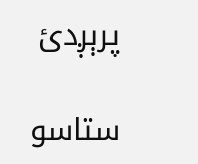پرېږدئ

ستاسو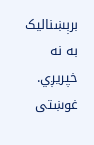برېښناليک به نه خپريږي. غوښتى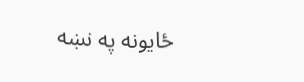ځایونه په نښه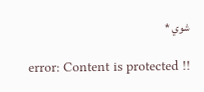شوي *

error: Content is protected !!